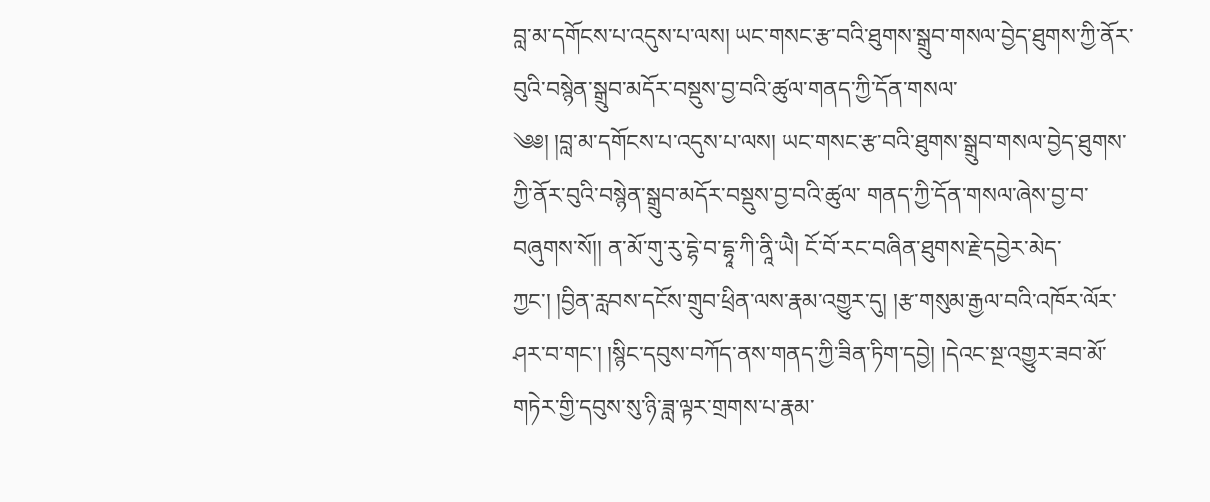བླ་མ་དགོངས་པ་འདུས་པ་ལས། ཡང་གསང་རྩ་བའི་ཐུགས་སྒྲུབ་གསལ་བྱེད་ཐུགས་ཀྱི་ནོར་བུའི་བསྙེན་སྒྲུབ་མདོར་བསྡུས་བྱ་བའི་ཚུལ་གནད་ཀྱི་དོན་གསལ་
༄༅། །བླ་མ་དགོངས་པ་འདུས་པ་ལས། ཡང་གསང་རྩ་བའི་ཐུགས་སྒྲུབ་གསལ་བྱེད་ཐུགས་ཀྱི་ནོར་བུའི་བསྙེན་སྒྲུབ་མདོར་བསྡུས་བྱ་བའི་ཚུལ་ གནད་ཀྱི་དོན་གསལ་ཞེས་བྱ་བ་བཞུགས་སོ།། ན་མོ་གུ་རུ་དྷེ་བ་དྷཱ་ཀི་ནཱི་ཡཻ། ངོ་བོ་རང་བཞིན་ཐུགས་རྗེ་དབྱེར་མེད་ཀྱང་། །བྱིན་རླབས་དངོས་གྲུབ་ཕྲིན་ལས་རྣམ་འགྱུར་དུ། །རྩ་གསུམ་རྒྱལ་བའི་འཁོར་ལོར་ཤར་བ་གང་། །སྙིང་དབུས་བཀོད་ནས་གནད་ཀྱི་ཟིན་ཏིག་དབྱེ། །དེའང་སྔ་འགྱུར་ཟབ་མོ་གཏེར་གྱི་དབུས་སུ་ཉི་ཟླ་ལྟར་གྲགས་པ་རྣམ་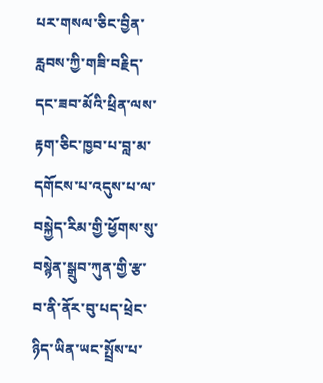པར་གསལ་ཅིང་བྱིན་རླབས་ཀྱི་གཟི་བརྗིད་དང་ཟབ་མོའི་ཕྲིན་ལས་རྟག་ཅིང་ཁྱབ་པ་བླ་མ་དགོངས་པ་འདུས་པ་ལ་བསྐྱེད་རིམ་གྱི་ཕྱོགས་སུ་བསྙེན་སྒྲུབ་ཀུན་གྱི་རྩ་བ་ནི་ནོར་བུ་པད་ཕྲེང་ཉིད་ཡིན་ཡང་སྤྲོས་པ་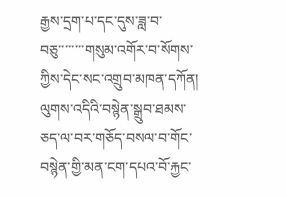རྒྱས་དྲག་པ་དང་དུས་ཟླ་བ་བཅུ་་་་་་་་གསུམ་འགོར་བ་སོགས་ཀྱིས་དེང་སང་འགྲུབ་མཁན་དཀོན། ལུགས་འདིའི་བསྙེན་སྒྲུབ་ཐམས་ཅད་ལ་བར་གཅོད་བསལ་བ་གོང་བསྙེན་གྱི་མན་ངག་དཔའ་བོ་རྐྱང་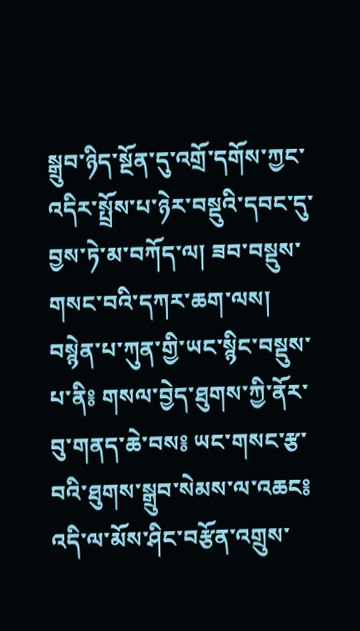སྒྲུབ་ཉིད་སྔོན་དུ་འགྲོ་དགོས་ཀྱང་འདིར་སྤྲོས་པ་ཉེར་བསྡུའི་དབང་དུ་བྱས་ཏེ་མ་བཀོད་ལ། ཟབ་བསྡུས་གསང་བའི་དཀར་ཆག་ལས། བསྙེན་པ་ཀུན་གྱི་ཡང་སྙིང་བསྡུས་པ་ནི༔ གསལ་བྱེད་ཐུགས་ཀྱི་ནོར་བུ་གནད་ཆེ་བས༔ ཡང་གསང་རྩ་བའི་ཐུགས་སྒྲུབ་སེམས་ལ་འཆང༔ འདི་ལ་མོས་ཤིང་བརྩོན་འགྲུས་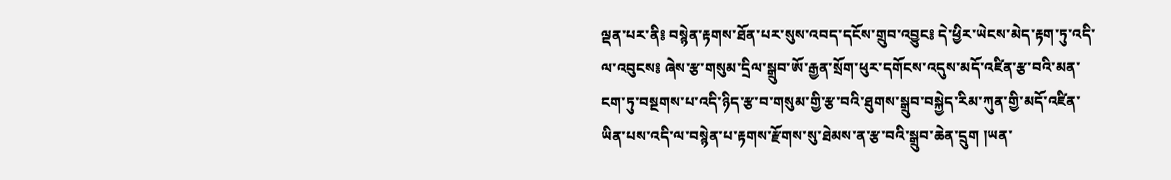ལྡན་པར་ནི༔ བསྙེན་རྟགས་ཐོན་པར་སུས་འབད་དངོས་གྲུབ་འབྱུང༔ དེ་ཕྱིར་ཡེངས་མེད་རྟག་ཏུ་འདི་ལ་འབུངས༔ ཞེས་རྩ་གསུམ་དྲིལ་སྒྲུབ་ཨོ་རྒྱན་སྲོག་ཕུར་དགོངས་འདུས་མདོ་འཛིན་རྩ་བའི་མན་ངག་ཏུ་བསྔགས་པ་འདི་ཉིད་རྩ་བ་གསུམ་གྱི་རྩ་བའི་ཐུགས་སྒྲུབ་བསྐྱེད་རིམ་ཀུན་གྱི་མདོ་འཛིན་ཡིན་པས་འདི་ལ་བསྙེན་པ་རྟགས་རྫོགས་སུ་ཐེམས་ན་རྩ་བའི་སྒྲུབ་ཆེན་དྲུག །ཡན་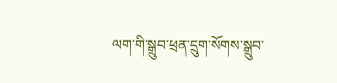ལག་གི་སྒྲུབ་ཕྲན་དྲུག་སོགས་སྒྲུབ་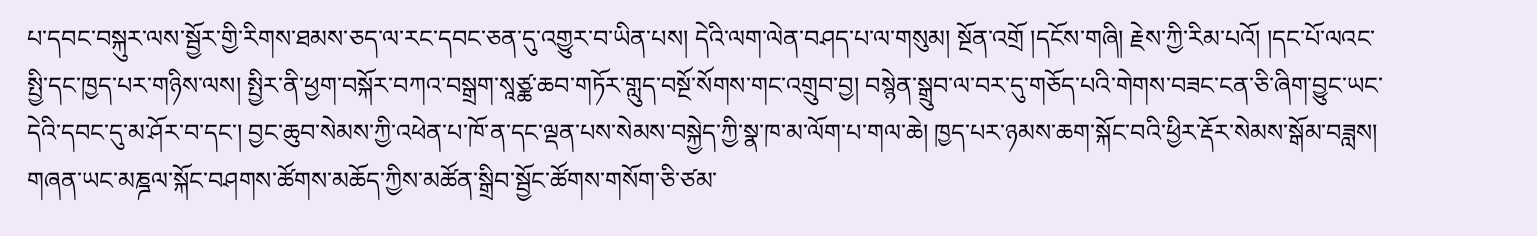པ་དབང་བསྐུར་ལས་སྦྱོར་གྱི་རིགས་ཐམས་ཅད་ལ་རང་དབང་ཅན་དུ་འགྱུར་བ་ཡིན་པས། དེའི་ལག་ལེན་བཤད་པ་ལ་གསུམ། སྔོན་འགྲོ །དངོས་གཞི། རྗེས་ཀྱི་རིམ་པའོ། །དང་པོ་ལའང་སྤྱི་དང་ཁྱད་པར་གཉིས་ལས། སྤྱིར་ནི་ཕྱག་བསྐོར་བཀའ་བསྒྲག་སཱཙྪ་ཆབ་གཏོར་གླུད་བསྔོ་སོགས་གང་འགྲུབ་བྱ། བསྙེན་སྒྲུབ་ལ་བར་དུ་གཅོད་པའི་གེགས་བཟང་ངན་ཅི་ཞིག་བྱུང་ཡང་དེའི་དབང་དུ་མ་ཤོར་བ་དང་། བྱང་ཆུབ་སེམས་ཀྱི་འཕེན་པ་ཁོ་ན་དང་ལྡན་པས་སེམས་བསྐྱེད་ཀྱི་སྣ་ཁ་མ་ལོག་པ་གལ་ཆེ། ཁྱད་པར་ཉམས་ཆག་སྐོང་བའི་ཕྱིར་རྡོར་སེམས་སྒོམ་བཟླས། གཞན་ཡང་མཎྜལ་སྐོང་བཤགས་ཚོགས་མཆོད་ཀྱིས་མཚོན་སྒྲིབ་སྦྱོང་ཚོགས་གསོག་ཅི་ཙམ་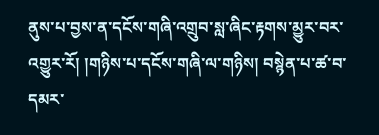ནུས་པ་བྱས་ན་དངོས་གཞི་འགྲུབ་སླ་ཞིང་རྟགས་མྱུར་བར་འགྱུར་རོ། །གཉིས་པ་དངོས་གཞི་ལ་གཉིས། བསྙེན་པ་ཚ་བ་དམར་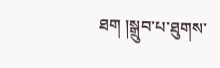ཐག །སྒྲུབ་པ་ཐུགས་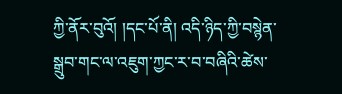ཀྱི་ནོར་བུའོ། །དང་པོ་ནི། འདི་ཉིད་ཀྱི་བསྙེན་སྒྲུབ་གང་ལ་འཇུག་ཀྱང་ར་བ་བཞིའི་ཚེས་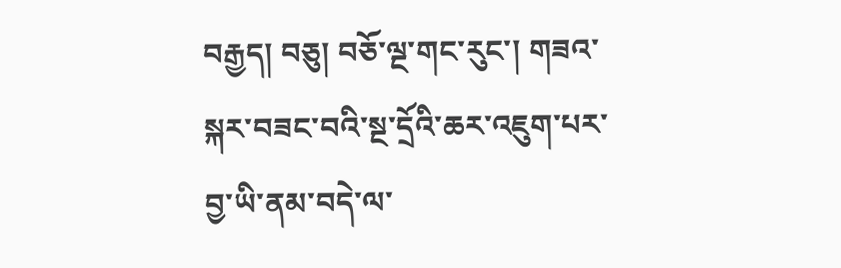བརྒྱད། བཅུ། བཅོ་ལྔ་གང་རུང་། གཟའ་སྐར་བཟང་བའི་སྔ་དྲོའི་ཆར་འཇུག་པར་བྱ་ཡི་ནམ་བདེ་ལ་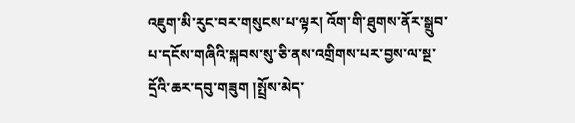འཇུག་མི་རུང་བར་གསུངས་པ་ལྟར། འོག་གི་ཐུགས་ནོར་སྒྲུབ་པ་དངོས་གཞིའི་སྐབས་སུ་ཅི་ནས་འགྲིགས་པར་བྱས་ལ་སྔ་དྲོའི་ཆར་དབུ་གཟུག །སྤྲོས་མེད་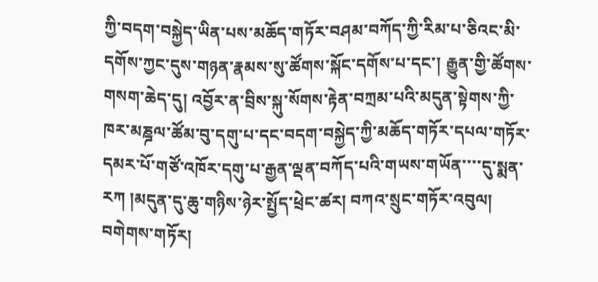ཀྱི་བདག་བསྐྱེད་ཡིན་པས་མཆོད་གཏོར་བཤམ་བཀོད་ཀྱི་རིམ་པ་ཅིའང་མི་དགོས་ཀྱང་དུས་གཉན་རྣམས་སུ་ཚོགས་སྐོང་དགོས་པ་དང་། རྒྱུན་གྱི་ཚོགས་གསག་ཆེད་དུ། འབྱོར་ན་བྲིས་སྐུ་སོགས་རྟེན་བཀྲམ་པའི་མདུན་སྟེགས་ཀྱི་ཁར་མཎྜལ་ཚོམ་བུ་དགུ་པ་དང་བདག་བསྐྱེད་ཀྱི་མཆོད་གཏོར་དཔལ་གཏོར་དམར་པོ་གཙོ་འཁོར་དགུ་པ་རྒྱན་ལྡན་བཀོད་པའི་གཡས་གཡོན་་་་དུ་སྨན་རཀ །མདུན་དུ་ཆུ་གཉིས་ཉེར་སྤྱོད་ཕྲེང་ཚར། བཀའ་སྲུང་གཏོར་འབུལ། བགེགས་གཏོར།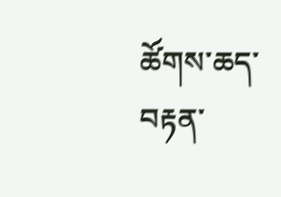ཚོགས་ཆད་བརྟན་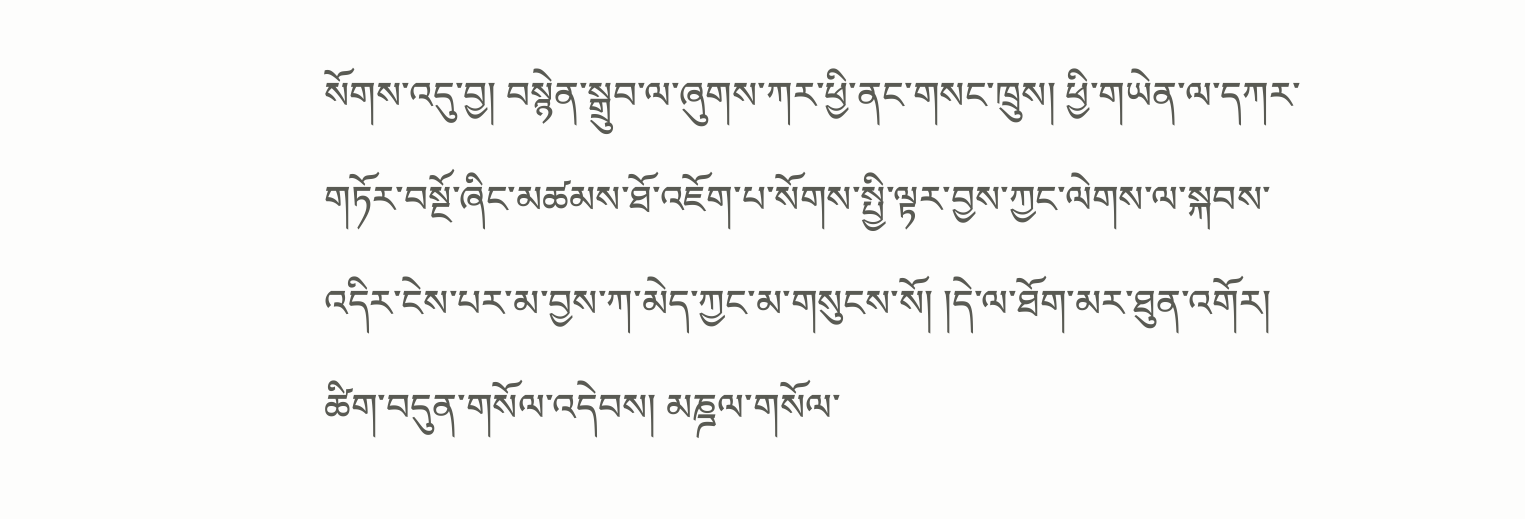སོགས་འདུ་བྱ། བསྙེན་སྒྲུབ་ལ་ཞུགས་ཀར་ཕྱི་ནང་གསང་ཁྲུས། ཕྱི་གཡེན་ལ་དཀར་གཏོར་བསྔོ་ཞིང་མཚམས་ཐོ་འཇོག་པ་སོགས་སྤྱི་ལྟར་བྱས་ཀྱང་ལེགས་ལ་སྐབས་འདིར་ངེས་པར་མ་བྱས་ཀ་མེད་ཀྱང་མ་གསུངས་སོ། །དེ་ལ་ཐོག་མར་ཐུན་འགོར། ཚིག་བདུན་གསོལ་འདེབས། མཎྜལ་གསོལ་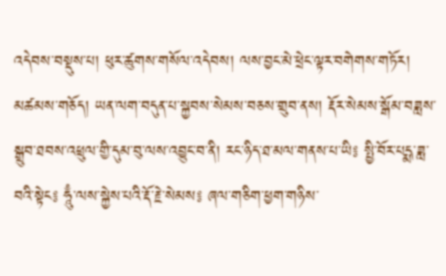འདེབས་བསྡུས་པ། ཕུར་ཚུགས་གསོལ་འདེབས། ལས་བྱང་མེ་ཕྲེང་ལྟར་བགེགས་གཏོར། མཚམས་གཅོད། ཡན་ལག་བདུན་པ་སྐྱབས་སེམས་བཅས་གྲུབ་ནས། རྡོར་སེམས་སྒོམ་བཟླས་སྒྲུབ་ཐབས་འཕྲུལ་གྱི་དུམ་བུ་ལས་འབྱུང་བ་ནི། རང་ཉིད་ཐ་མལ་གནས་པ་ཡི༔ སྤྱི་བོར་པདྨ་ཟླ་བའི་སྟེང༔ ཧཱུྃ་ལས་སྐྱེས་པའི་རྡོ་རྗེ་སེམས༔ ཞལ་གཅིག་ཕྱག་གཉིས་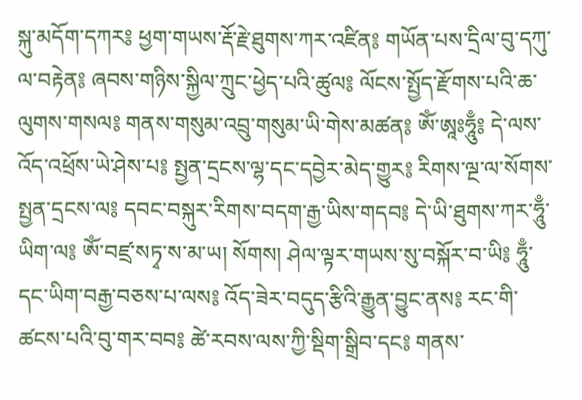སྐུ་མདོག་དཀར༔ ཕྱག་གཡས་རྡོ་རྗེ་ཐུགས་ཀར་འཛིན༔ གཡོན་པས་དྲིལ་བུ་དཀུ་ལ་བརྟེན༔ ཞབས་གཉིས་སྐྱིལ་ཀྲུང་ཕྱེད་པའི་ཚུལ༔ ལོངས་སྤྱོད་རྫོགས་པའི་ཆ་ལུགས་གསལ༔ གནས་གསུམ་འབྲུ་གསུམ་ཡི་གེས་མཚན༔ ཨོཾ་ཨཱཿཧཱུྃ༔ དེ་ལས་འོད་འཕྲོས་ཡེ་ཤེས་པ༔ སྤྱན་དྲངས་ལྷ་དང་དབྱེར་མེད་གྱུར༔ རིགས་ལྔ་ལ་སོགས་སྤྱན་དྲངས་ལ༔ དབང་བསྐུར་རིགས་བདག་རྒྱ་ཡིས་གདབ༔ དེ་ཡི་ཐུགས་ཀར་ཧཱུྃ་ཡིག་ལ༔ ཨོཾ་བཛྲ་སཏྭ་ས་མ་ཡ། སོགས། ཤེལ་ལྟར་གཡས་སུ་བསྐོར་བ་ཡི༔ ཧཱུྃ་དང་ཡིག་བརྒྱ་བཅས་པ་ལས༔ འོད་ཟེར་བདུད་རྩིའི་རྒྱུན་བྱུང་ནས༔ རང་གི་ཚངས་པའི་བུ་གར་བབ༔ ཚེ་རབས་ལས་ཀྱི་སྡིག་སྒྲིབ་དང༔ གནས་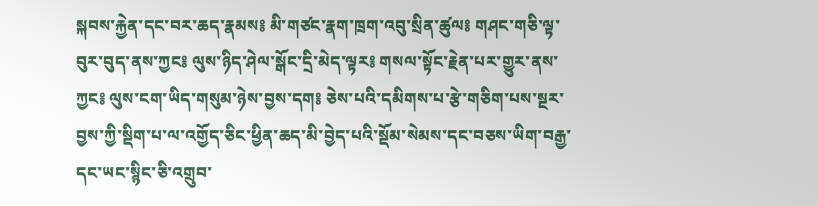སྐབས་རྐྱེན་དང་བར་ཆད་རྣམས༔ མི་གཙང་རྣག་ཁྲག་འབུ་སྲིན་ཚུལ༔ གཤང་གཅི་ལྟ་བུར་བུད་ནས་ཀྱང༔ ལུས་ཉིད་ཤེལ་སྒོང་དྲི་མེད་ལྟར༔ གསལ་སྟོང་རྗེན་པར་གྱུར་ནས་ཀྱང༔ ལུས་ངག་ཡིད་གསུམ་ཉེས་བྱས་དག༔ ཅེས་པའི་དམིགས་པ་རྩེ་གཅིག་པས་སྔར་བྱས་ཀྱི་སྡིག་པ་ལ་འགྱོད་ཅིང་ཕྱིན་ཆད་མི་བྱེད་པའི་སྡོམ་སེམས་དང་བཅས་ཡིག་བརྒྱ་དང་ཡང་སྙིང་ཅི་འགྲུབ་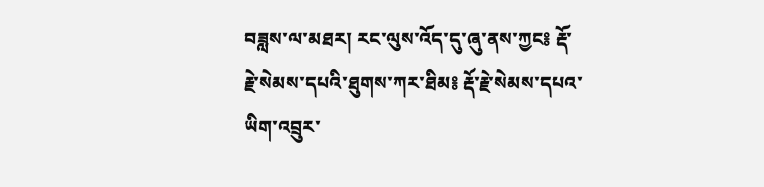བཟླས་ལ་མཐར། རང་ལུས་འོད་དུ་ཞུ་ནས་ཀྱང༔ རྡོ་རྗེ་སེམས་དཔའི་ཐུགས་ཀར་ཐིམ༔ རྡོ་རྗེ་སེམས་དཔའ་ཡིག་འབྲུར་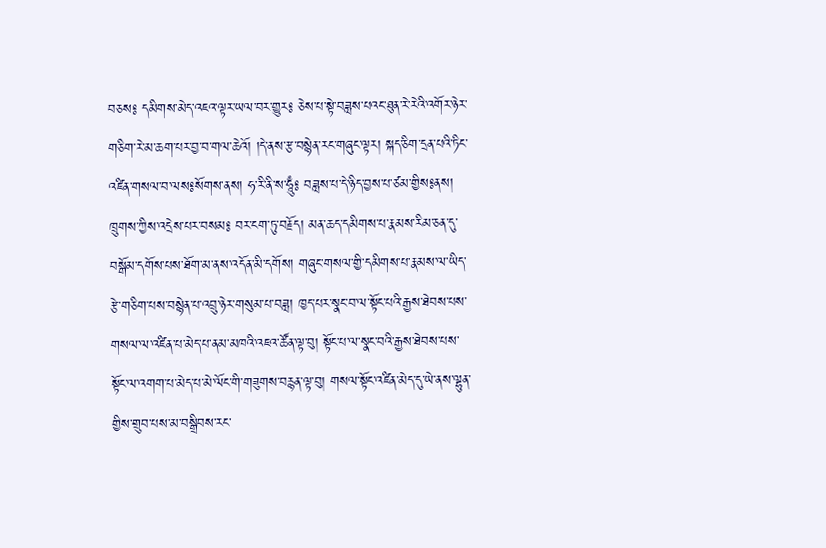བཅས༔ དམིགས་མེད་འཇའ་ལྟར་ཡལ་བར་གྱུར༔ ཅེས་པ་སྟེ་བཟླས་པའང་ཐུན་རེ་རེའི་འགོར་ཉེར་གཅིག་རེ་མ་ཆག་པར་བྱ་བ་གལ་ཆེའོ། །དེ་ནས་རྩ་བསྙེན་རང་གཞུང་ལྟར། སྐད་ཅིག་དྲན་པའི་ཏིང་འཛིན་གསལ་བ་ལས༔སོགས་ནས། ཧ་རི་ནི་ས་ཧཱུྃ༔ བཟླས་པ་དེ་ཉིད་བྱས་པ་ཙམ་གྱིས༔ནས། ཁྲུགས་ཀྱིས་འདྲེས་པར་བསམ༔ བར་ངག་ཏུ་བརྗོད། མན་ཆད་དམིགས་པ་རྣམས་རིམ་ཅན་དུ་བསྒོམ་དགོས་པས་ཐོག་མ་ནས་འདོན་མི་དགོས། གཞུང་གསལ་གྱི་དམིགས་པ་རྣམས་ལ་ཡིད་རྩེ་གཅིག་པས་བསྙེན་པ་འབྲུ་ཉེར་གསུམ་པ་བཟླ། ཁྱད་པར་སྣང་བ་ལ་སྟོང་པའི་རྒྱས་ཐེབས་པས་གསལ་ལ་འཛིན་པ་མེད་པ་ནམ་མཁའི་འཇའ་ཚོན་ལྟ་བུ། སྟོང་པ་ལ་སྣང་བའི་རྒྱས་ཐེབས་པས་སྟོང་ལ་འགག་པ་མེད་པ་མེ་ལོང་གི་གཟུགས་བརྙན་ལྟ་བུ། གསལ་སྟོང་འཛིན་མེད་དུ་ཡེ་ནས་ལྷུན་གྱིས་གྲུབ་པས་མ་བསྒྲིབས་རང་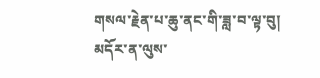གསལ་རྗེན་པ་ཆུ་ནང་གི་ཟླ་བ་ལྟ་བུ། མདོར་ན་ལུས་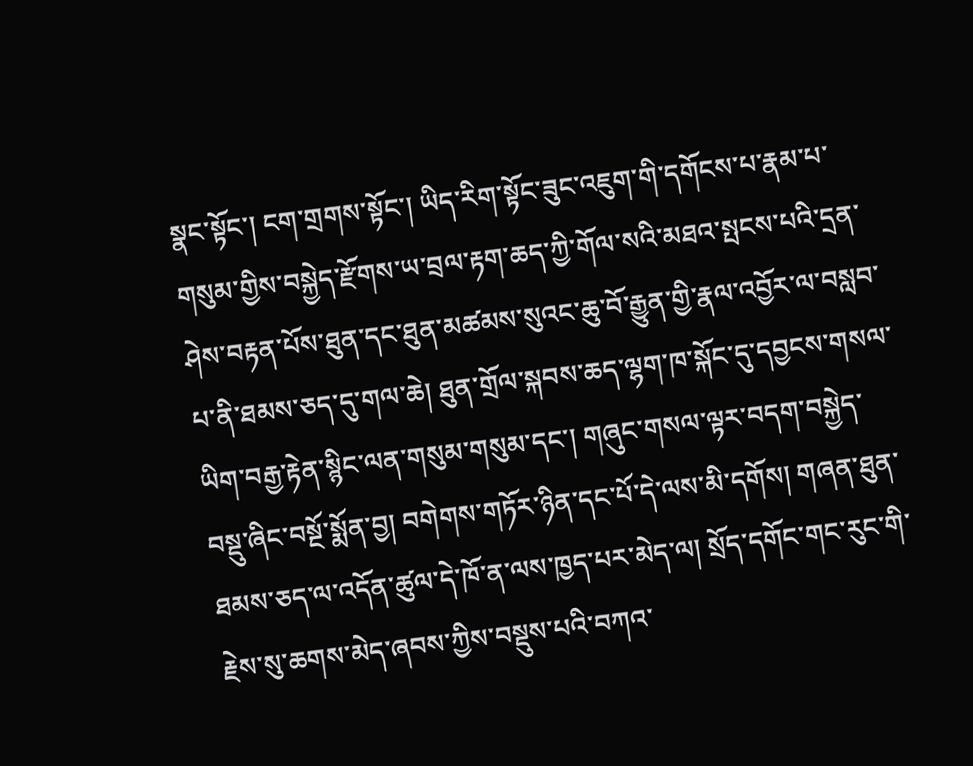སྣང་སྟོང་། ངག་གྲགས་སྟོང་། ཡིད་རིག་སྟོང་ཟུང་འཇུག་གི་དགོངས་པ་རྣམ་པ་གསུམ་གྱིས་བསྐྱེད་རྫོགས་ཡ་བྲལ་རྟག་ཆད་ཀྱི་གོལ་སའི་མཐའ་སྤངས་པའི་དྲན་ཤེས་བརྟན་པོས་ཐུན་དང་ཐུན་མཚམས་སུའང་ཆུ་བོ་རྒྱུན་གྱི་རྣལ་འབྱོར་ལ་བསླབ་པ་ནི་ཐམས་ཅད་དུ་གལ་ཆེ། ཐུན་གྲོལ་སྐབས་ཆད་ལྷག་ཁ་སྐོང་དུ་དབྱངས་གསལ་ཡིག་བརྒྱ་རྟེན་སྙིང་ལན་གསུམ་གསུམ་དང་། གཞུང་གསལ་ལྟར་བདག་བསྐྱེད་བསྡུ་ཞིང་བསྔོ་སྨོན་བྱ། བགེགས་གཏོར་ཉིན་དང་པོ་དེ་ལས་མི་དགོས། གཞན་ཐུན་ཐམས་ཅད་ལ་འདོན་ཚུལ་དེ་ཁོ་ན་ལས་ཁྱད་པར་མེད་ལ། སྲོད་དགོང་གང་རུང་གི་རྗེས་སུ་ཆགས་མེད་ཞབས་ཀྱིས་བསྡུས་པའི་བཀའ་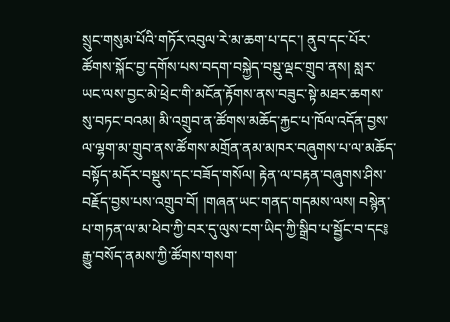སྲུང་གསུམ་པོའི་གཏོར་འབུལ་རེ་མ་ཆག་པ་དང་། ནུབ་དང་པོར་ཚོགས་སྐོང་བྱ་དགོས་པས་བདག་བསྐྱེད་བསྡུ་ལྡང་གྲུབ་ནས། སླར་ཡང་ལས་བྱང་མེ་ཕྲེང་གི་མངོན་རྟོགས་ནས་བཟུང་སྟེ་མཐར་ཆགས་སུ་བཏང་བའམ། མི་འགྲུབ་ན་ཚོགས་མཆོད་རྐྱང་པ་ཁོལ་འདོན་བྱས་ལ་ལྷག་མ་གྲུབ་ནས་ཚོགས་མགྲོན་ནམ་མཁར་བཞུགས་པ་ལ་མཆོད་བསྟོད་མདོར་བསྡུས་དང་བཟོད་གསོལ། རྟེན་ལ་བརྟན་བཞུགས་ཤིས་བརྗོད་བྱས་པས་འགྲུབ་བོ། །གཞན་ཡང་གནད་གདམས་ལས། བསྙེན་པ་གཏན་ལ་མ་ཕེབ་ཀྱི་བར་དུ་ལུས་ངག་ཡིད་ཀྱི་སྒྲིབ་པ་སྦྱོང་བ་དང༔ རྒྱུ་བསོད་ནམས་ཀྱི་ཚོགས་གསག་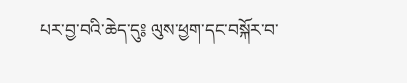པར་བྱ་བའི་ཆེད་དུ༔ ལུས་ཕྱག་དང་བསྐོར་བ་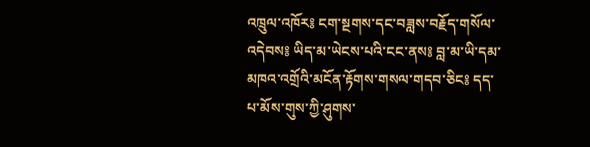འཁྲུལ་འཁོར༔ ངག་སྔགས་དང་བཟླས་བརྗོད་གསོལ་འདེབས༔ ཡིད་མ་ཡེངས་པའི་ངང་ནས༔ བླ་མ་ཡི་དམ་མཁའ་འགྲོའི་མངོན་རྟོགས་གསལ་གདབ་ཅིང༔ དད་པ་མོས་གུས་ཀྱི་ཤུགས་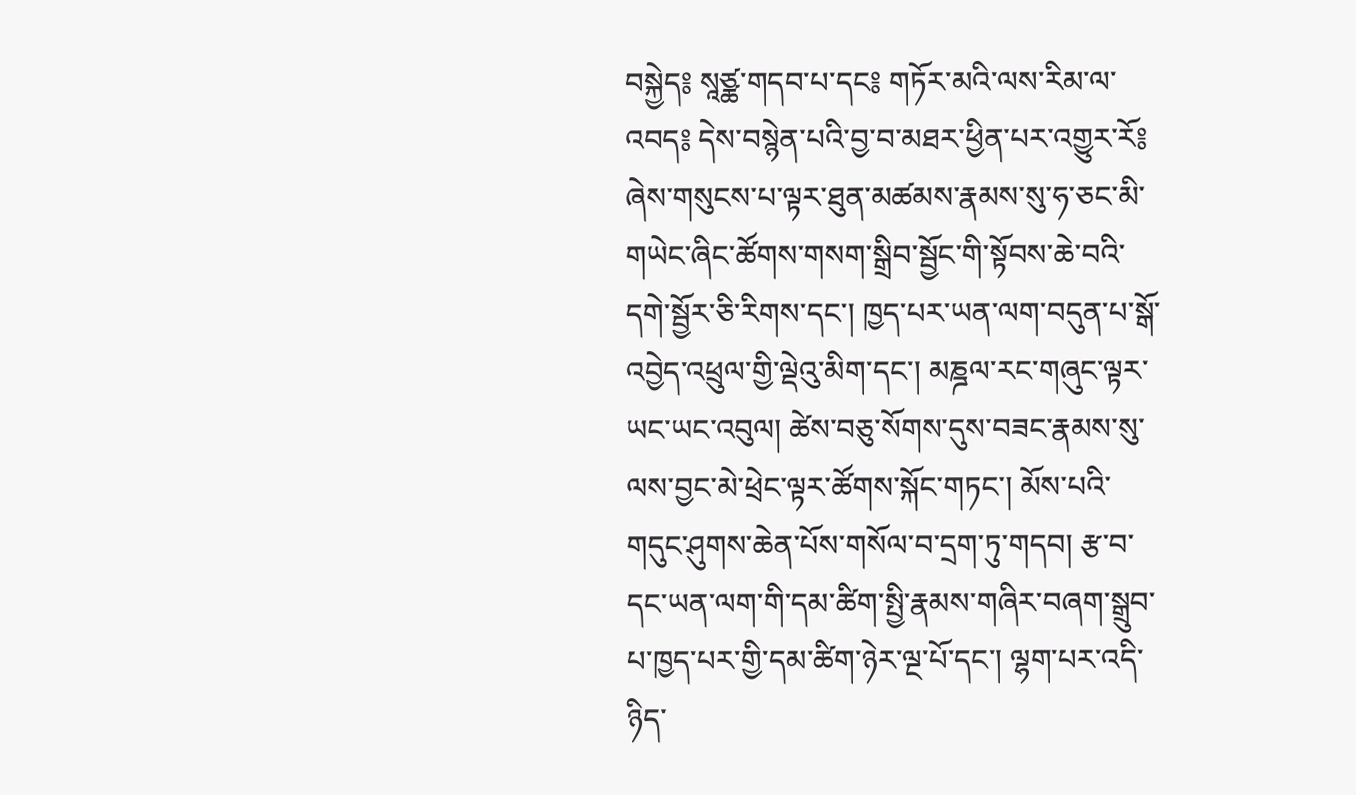བསྐྱེད༔ སཱཙྪ་གདབ་པ་དང༔ གཏོར་མའི་ལས་རིམ་ལ་འབད༔ དེས་བསྙེན་པའི་བྱ་བ་མཐར་ཕྱིན་པར་འགྱུར་རོ༔ ཞེས་གསུངས་པ་ལྟར་ཐུན་མཚམས་རྣམས་སུ་ཧ་ཅང་མི་གཡེང་ཞིང་ཚོགས་གསག་སྒྲིབ་སྦྱོང་གི་སྟོབས་ཆེ་བའི་དགེ་སྦྱོར་ཅི་རིགས་དང་། ཁྱད་པར་ཡན་ལག་བདུན་པ་སྒོ་འབྱེད་འཕྲུལ་གྱི་ལྡེའུ་མིག་དང་། མཎྜལ་རང་གཞུང་ལྟར་ཡང་ཡང་འབུལ། ཚེས་བཅུ་སོགས་དུས་བཟང་རྣམས་སུ་ལས་བྱང་མེ་ཕྲེང་ལྟར་ཚོགས་སྐོང་གཏང་། མོས་པའི་གདུང་ཤུགས་ཆེན་པོས་གསོལ་བ་དྲག་ཏུ་གདབ། རྩ་བ་དང་ཡན་ལག་གི་དམ་ཚིག་སྤྱི་རྣམས་གཞིར་བཞག་སྒྲུབ་པ་ཁྱད་པར་གྱི་དམ་ཚིག་ཉེར་ལྔ་པོ་དང་། ལྷག་པར་འདི་ཉིད་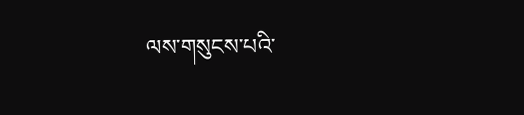ལས་གསུངས་པའི་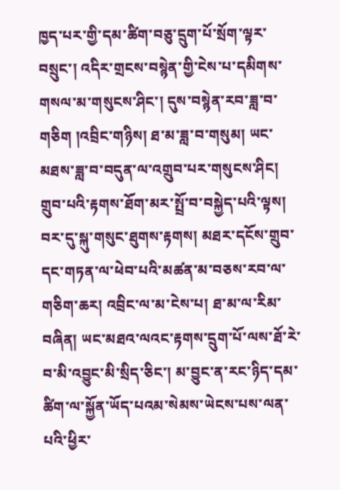ཁྱད་པར་གྱི་དམ་ཚིག་བཅུ་དྲུག་པོ་སྲོག་ལྟར་བསྲུང་། འདིར་གྲངས་བསྙེན་གྱི་ངེས་པ་དམིགས་གསལ་མ་གསུངས་ཤིང་། དུས་བསྙེན་རབ་ཟླ་བ་གཅིག །འབྲིང་གཉིས། ཐ་མ་ཟླ་བ་གསུམ། ཡང་མཐས་ཟླ་བ་བདུན་ལ་འགྲུབ་པར་གསུངས་ཤིང། གྲུབ་པའི་རྟགས་ཐོག་མར་སྤྲོ་བ་བསྐྱེད་པའི་ལྟས། བར་དུ་སྐུ་གསུང་ཐུགས་རྟགས། མཐར་དངོས་གྲུབ་དང་གཏན་ལ་ཕེབ་པའི་མཚན་མ་བཅས་རབ་ལ་གཅིག་ཆར། འབྲིང་ལ་མ་ངེས་པ། ཐ་མ་ལ་རིམ་བཞིན། ཡང་མཐའ་ལའང་རྟགས་དྲུག་པོ་ལས་ཐོ་རེ་བ་མི་འབྱུང་མི་སྲིད་ཅིང་། མ་བྱུང་ན་རང་ཉིད་དམ་ཚིག་ལ་སྐྱོན་ཡོད་པའམ་སེམས་ཡེངས་པས་ལན་པའི་ཕྱིར་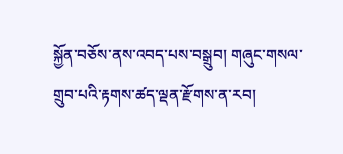སྐྱོན་བཅོས་ནས་འབད་པས་བསྒྲུབ། གཞུང་གསལ་གྲུབ་པའི་རྟགས་ཚད་ལྡན་རྫོགས་ན་རབ།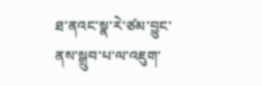ཐ་ནའང་སྣ་རེ་ཙམ་བྱུང་ནས་སྒྲུབ་པ་ལ་འཇུག་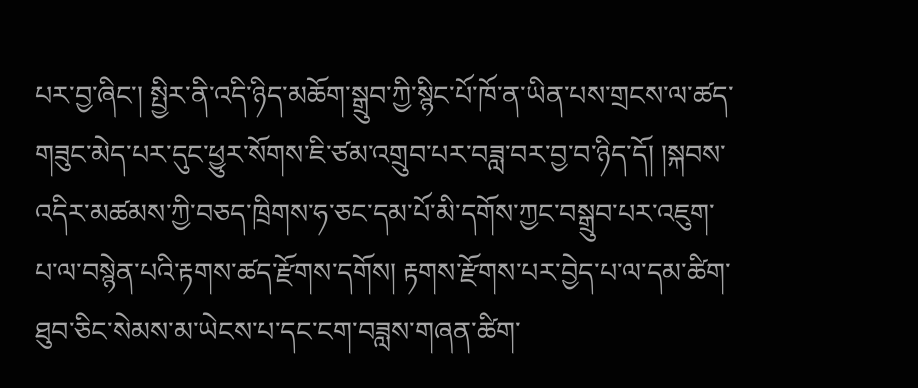པར་བྱ་ཞིང་། སྤྱིར་ནི་འདི་ཉིད་མཆོག་སྒྲུབ་ཀྱི་སྙིང་པོ་ཁོ་ན་ཡིན་པས་གྲངས་ལ་ཚད་གཟུང་མེད་པར་དུང་ཕྱུར་སོགས་ཇི་ཙམ་འགྲུབ་པར་བཟླ་བར་བྱ་བ་ཉིད་དོ། །སྐབས་འདིར་མཚམས་ཀྱི་བཅད་ཁྲིགས་ཧ་ཅང་དམ་པོ་མི་དགོས་ཀྱང་བསྒྲུབ་པར་འཇུག་པ་ལ་བསྙེན་པའི་རྟགས་ཚད་རྫོགས་དགོས། རྟགས་རྫོགས་པར་བྱེད་པ་ལ་དམ་ཚིག་ཐུབ་ཅིང་སེམས་མ་ཡེངས་པ་དང་ངག་བཟླས་གཞན་ཚིག་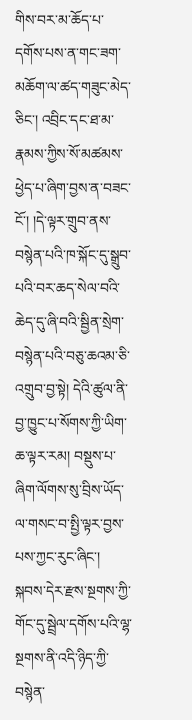གིས་བར་མ་ཆོད་པ་དགོས་པས་ན་གང་ཟག་མཆོག་ལ་ཚད་གཟུང་མེད་ཅིང་། འབྲིང་དང་ཐ་མ་རྣམས་ཀྱིས་སོ་མཚམས་ཕྱེད་པ་ཞིག་བྱས་ན་བཟང་ངོ་། །དེ་ལྟར་གྲུབ་ནས་བསྙེན་པའི་ཁ་སྐོང་དུ་སྒྲུབ་པའི་བར་ཆད་སེལ་བའི་ཆེད་དུ་ཞི་བའི་སྦྱིན་སྲེག་བསྙེན་པའི་བཅུ་ཆའམ་ཅི་འགྲུབ་བྱ་སྟེ། དེའི་ཚུལ་ནི་བྱ་ཁྱུང་པ་སོགས་ཀྱི་ཡིག་ཆ་ལྟར་རམ། བསྡུས་པ་ཞིག་ལོགས་སུ་བྲིས་ཡོད་ལ་གསང་བ་སྤྱི་ལྟར་བྱས་པས་ཀྱང་རུང་ཞིང་། སྐབས་དེར་རྫས་སྔགས་ཀྱི་གོང་དུ་སྦྲེལ་དགོས་པའི་ལྷ་སྔགས་ནི་འདི་ཉིད་ཀྱི་བསྙེན་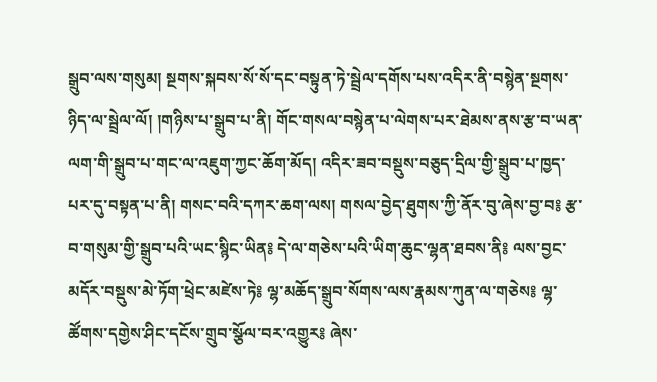སྒྲུབ་ལས་གསུམ། སྔགས་སྐབས་སོ་སོ་དང་བསྟུན་ཏེ་སྦྲེལ་དགོས་པས་འདིར་ནི་བསྙེན་སྔགས་ཉིད་ལ་སྦྲེལ་ལོ། །གཉིས་པ་སྒྲུབ་པ་ནི། གོང་གསལ་བསྙེན་པ་ལེགས་པར་ཐེམས་ནས་རྩ་བ་ཡན་ལག་གི་སྒྲུབ་པ་གང་ལ་འཇུག་ཀྱང་ཆོག་མོད། འདིར་ཟབ་བསྡུས་བཅུད་དྲིལ་གྱི་སྒྲུབ་པ་ཁྱད་པར་དུ་བསྟན་པ་ནི། གསང་བའི་དཀར་ཆག་ལས། གསལ་བྱེད་ཐུགས་ཀྱི་ནོར་བུ་ཞེས་བྱ་བ༔ རྩ་བ་གསུམ་གྱི་སྒྲུབ་པའི་ཡང་སྙིང་ཡིན༔ དེ་ལ་གཅེས་པའི་ཡིག་ཆུང་ལྷན་ཐབས་ནི༔ ལས་བྱང་མདོར་བསྡུས་མེ་ཏོག་ཕྲེང་མཛེས་ཏེ༔ ལྷ་མཆོད་སྒྲུབ་སོགས་ལས་རྣམས་ཀུན་ལ་གཅེས༔ ལྷ་ཚོགས་དགྱེས་ཤིང་དངོས་གྲུབ་སྩོལ་བར་འགྱུར༔ ཞེས་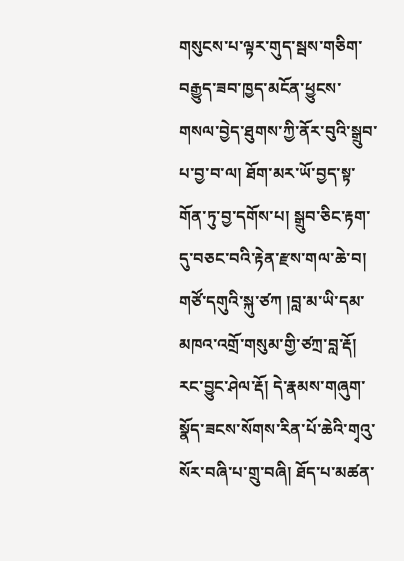གསུངས་པ་ལྟར་གུད་སྦས་གཅིག་བརྒྱུད་ཟབ་ཁྱད་མངོན་ཕྱུངས་གསལ་བྱེད་ཐུགས་ཀྱི་ནོར་བུའི་སྒྲུབ་པ་བྱ་བ་ལ། ཐོག་མར་ཡོ་བྱད་སྟ་གོན་ཏུ་བྱ་དགོས་པ། སྒྲུབ་ཅིང་རྟག་དུ་བཅང་བའི་རྟེན་རྫས་གལ་ཆེ་བ། གཙོ་དགུའི་སྐུ་ཙཀ །བླ་མ་ཡི་དམ་མཁའ་འགྲོ་གསུམ་གྱི་ཙཀྲ་བླ་རྡོ། རང་བྱུང་ཤེལ་རྡོ། དེ་རྣམས་གཞུག་སྣོད་ཟངས་སོགས་རིན་པོ་ཆེའི་གྭའུ་སོར་བཞི་པ་གྲུ་བཞི། ཐོད་པ་མཚན་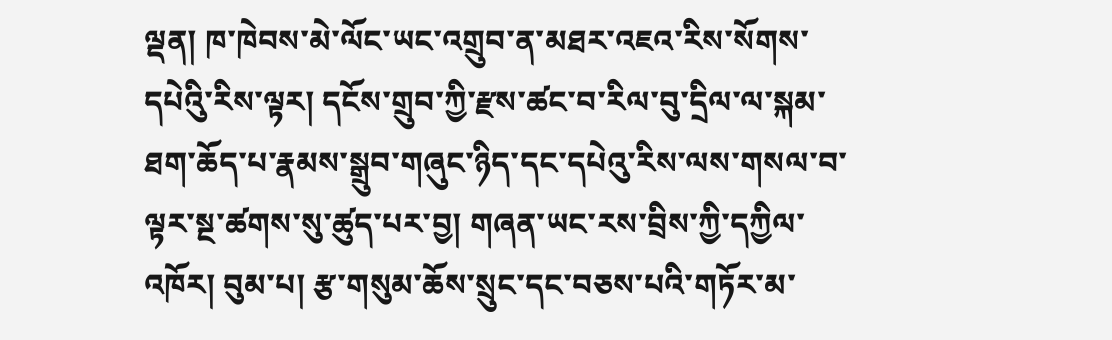ལྡན། ཁ་ཁེབས་མེ་ལོང་ཡང་འགྲུབ་ན་མཐར་འཇའ་རིས་སོགས་དཔེའིུ་རིས་ལྟར། དངོས་གྲུབ་ཀྱི་རྫས་ཚང་བ་རིལ་བུ་དྲིལ་ལ་སྐམ་ཐག་ཆོད་པ་རྣམས་སྒྲུབ་གཞུང་ཉིད་དང་དཔེའུ་རིས་ལས་གསལ་བ་ལྟར་སྔ་ཚགས་སུ་ཚུད་པར་བྱ། གཞན་ཡང་རས་བྲིས་ཀྱི་དཀྱིལ་འཁོར། བུམ་པ། རྩ་གསུམ་ཆོས་སྲུང་དང་བཅས་པའི་གཏོར་མ་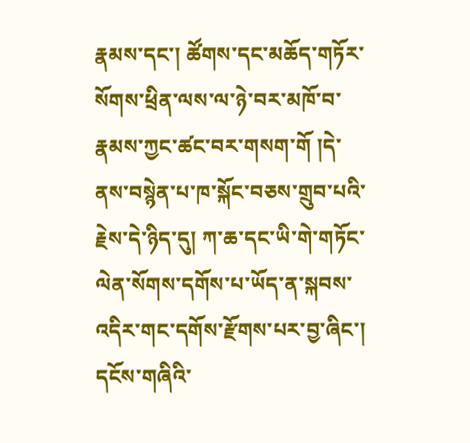རྣམས་དང་། ཚོགས་དང་མཆོད་གཏོར་སོགས་ཕྲིན་ལས་ལ་ཉེ་བར་མཁོ་བ་རྣམས་ཀྱང་ཚང་བར་གསག་གོ །དེ་ནས་བསྙེན་པ་ཁ་སྐོང་བཅས་གྲུབ་པའི་རྗེས་དེ་ཉིད་དུ། ཀ་ཆ་དང་ཡི་གེ་གཏོང་ལེན་སོགས་དགོས་པ་ཡོད་ན་སྐབས་འདིར་གང་དགོས་རྫོགས་པར་བྱ་ཞིང་། དངོས་གཞིའི་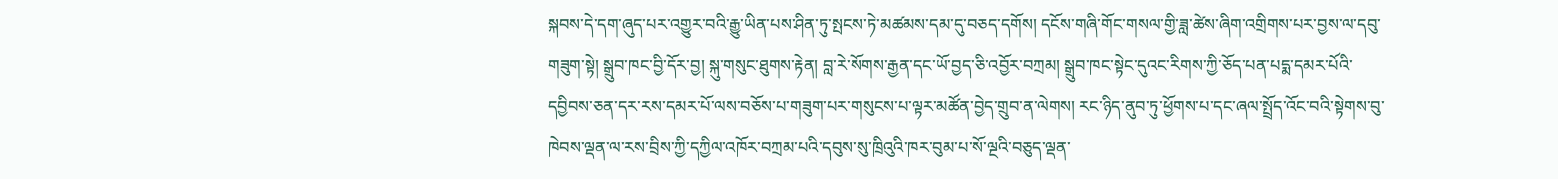སྐབས་དེ་དག་ཞུད་པར་འགྱུར་བའི་རྒྱུ་ཡིན་པས་ཤིན་ཏུ་སྤངས་ཏེ་མཚམས་དམ་དུ་བཅད་དགོས། དངོས་གཞི་གོང་གསལ་གྱི་ཟླ་ཚེས་ཞིག་འགྲིགས་པར་བྱས་ལ་དབུ་གཟུག་སྟེ། སྒྲུབ་ཁང་བྱི་དོར་བྱ། སྐུ་གསུང་ཐུགས་རྟེན། བླ་རེ་སོགས་རྒྱན་དང་ཡོ་བྱད་ཅི་འབྱོར་བཀྲམ། སྒྲུབ་ཁང་སྟེང་དུའང་རིགས་ཀྱི་ཅོད་པན་པདྨ་དམར་པོའི་དབྱིབས་ཅན་དར་རས་དམར་པོ་ལས་བཅོས་པ་གཟུག་པར་གསུངས་པ་ལྟར་མཚོན་བྱེད་གྲུབ་ན་ལེགས། རང་ཉིད་ནུབ་ཏུ་ཕྱོགས་པ་དང་ཞལ་སྤྲོད་འོང་བའི་སྟེགས་བུ་ཁེབས་ལྡན་ལ་རས་བྲིས་ཀྱི་དཀྱིལ་འཁོར་བཀྲམ་པའི་དབུས་སུ་ཁྲིའུའི་ཁར་བུམ་པ་སོ་ལྔའི་བཅུད་ལྡན་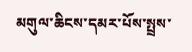མགུལ་ཆིངས་དམར་པོས་སྤྲས་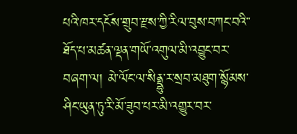པའི་ཁར་དངོས་གྲུབ་རྫས་ཀྱི་རིལ་བུས་བཀང་བའི་་ཐོད་པ་མཚན་ལྡན་གཡོ་འགུལ་མི་འབྱུང་བར་བཞག་ལ། མེ་ལོང་ལ་སིནྡྷུ་ར་སྲབ་མཐུག་སྙོམས་ཤིང་ཡུན་ཏུ་རི་མོ་ཟུབ་པར་མི་འགྱུར་བར་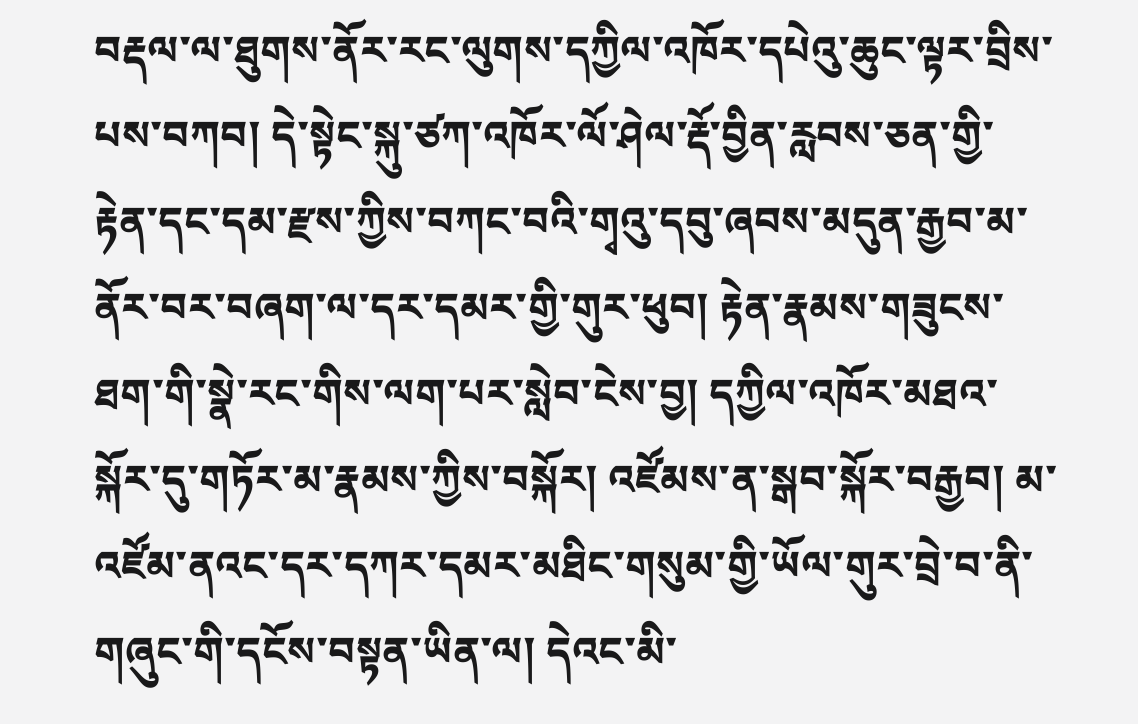བརྡལ་ལ་ཐུགས་ནོར་རང་ལུགས་དཀྱིལ་འཁོར་དཔེའུ་ཆུང་ལྟར་བྲིས་པས་བཀབ། དེ་སྟེང་སྐུ་ཙཀ་འཁོར་ལོ་ཤེལ་རྡོ་བྱིན་རླབས་ཅན་གྱི་རྟེན་དང་དམ་རྫས་ཀྱིས་བཀང་བའི་གྭའུ་དབུ་ཞབས་མདུན་རྒྱབ་མ་ནོར་བར་བཞག་ལ་དར་དམར་གྱི་གུར་ཕུབ། རྟེན་རྣམས་གཟུངས་ཐག་གི་སྣེ་རང་གིས་ལག་པར་སླེབ་ངེས་བྱ། དཀྱིལ་འཁོར་མཐའ་སྐོར་དུ་གཏོར་མ་རྣམས་ཀྱིས་བསྐོར། འཛོམས་ན་སྒབ་སྐོར་བརྒྱབ། མ་འཛོམ་ནའང་དར་དཀར་དམར་མཐིང་གསུམ་གྱི་ཡོལ་གུར་བྲེ་བ་ནི་གཞུང་གི་དངོས་བསྟན་ཡིན་ལ། དེའང་མི་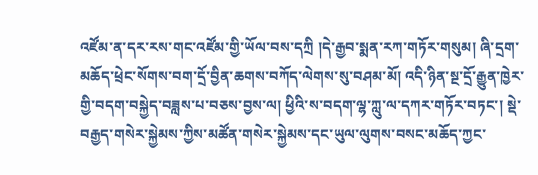འཛོམ་ན་དར་རས་གང་འཛོམ་གྱི་ཡོལ་བས་དཀྲི །དེ་རྒྱབ་སྨན་རཀ་གཏོར་གསུམ། ཞི་དྲག་མཆོད་ཕྲེང་སོགས་བག་དྲོ་བྱིན་ཆགས་བཀོད་ལེགས་སུ་བཤམ་མོ། འདི་ཉིན་སྔ་དྲོ་རྒྱུན་ཁྱེར་གྱི་བདག་བསྐྱེད་བཟླས་པ་བཅས་བྱས་ལ། ཕྱིའི་ས་བདག་ལྷ་ཀླུ་ལ་དཀར་གཏོར་བཏང་། སྡེ་བརྒྱད་གསེར་སྐྱེམས་ཀྱིས་མཚོན་གསེར་སྐྱེམས་དང་ཡུལ་ལུགས་བསང་མཆོད་ཀྱང་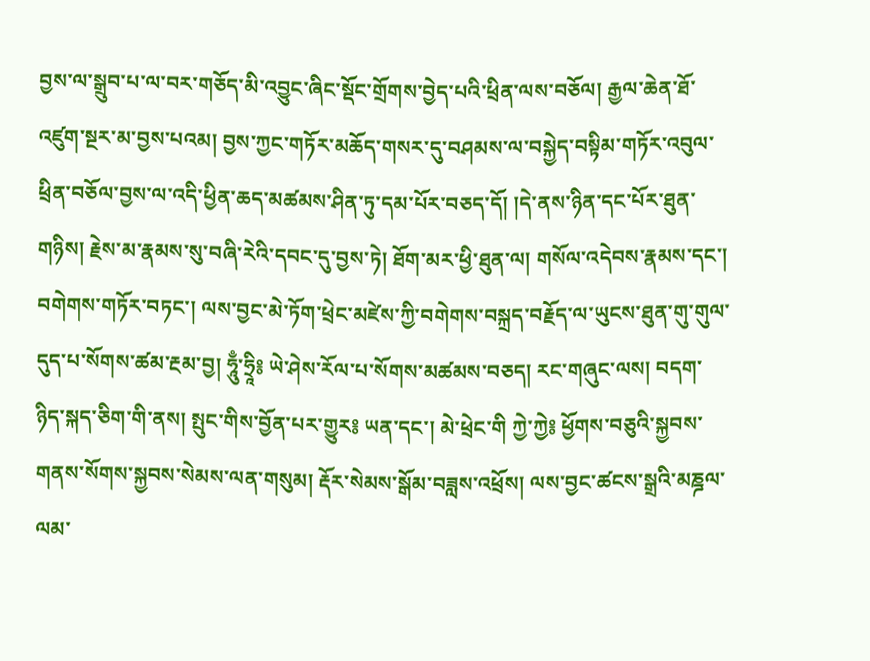བྱས་ལ་སྒྲུབ་པ་ལ་བར་གཅོད་མི་འབྱུང་ཞིང་སྡོང་གྲོགས་བྱེད་པའི་ཕྲིན་ལས་བཅོལ། རྒྱལ་ཆེན་ཐོ་འཛུག་སྔར་མ་བྱས་པའམ། བྱས་ཀྱང་གཏོར་མཆོད་གསར་དུ་བཤམས་ལ་བསྐྱེད་བསྟིམ་གཏོར་འབུལ་ཕྲིན་བཅོལ་བྱས་ལ་འདི་ཕྱིན་ཆད་མཚམས་ཤིན་ཏུ་དམ་པོར་བཅད་དོ། །དེ་ནས་ཉིན་དང་པོར་ཐུན་གཉིས། རྗེས་མ་རྣམས་སུ་བཞི་རེའི་དབང་དུ་བྱས་ཏེ། ཐོག་མར་ཕྱི་ཐུན་ལ། གསོལ་འདེབས་རྣམས་དང་། བགེགས་གཏོར་བཏང་། ལས་བྱང་མེ་ཏོག་ཕྲེང་མཛེས་ཀྱི་བགེགས་བསྐྲད་བརྗོད་ལ་ཡུངས་ཐུན་གུ་གུལ་དུད་པ་སོགས་ཚམ་རྔམ་བྱ། ཧཱུྃ་ཧྲཱི༔ ཡེ་ཤེས་རོལ་པ་སོགས་མཚམས་བཅད། རང་གཞུང་ལས། བདག་ཉིད་སྐད་ཅིག་གི་ནས། སྤུང་གིས་བྱོན་པར་གྱུར༔ ཡན་དང་། མེ་ཕྲེང་གི ཀྱེ་ཀྱེ༔ ཕྱོགས་བཅུའི་སྐྱབས་གནས་སོགས་སྐྱབས་སེམས་ལན་གསུམ། རྡོར་སེམས་སྒོམ་བཟླས་འཕྲོས། ལས་བྱང་ཚངས་སྒྲའི་མཎྜལ་ལམ་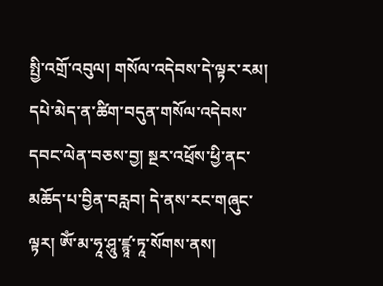སྤྱི་འགྲོ་འབུལ། གསོལ་འདེབས་དེ་ལྟར་རམ། དཔེ་མེད་ན་ཚིག་བདུན་གསོལ་འདེབས་དབང་ལེན་བཅས་བྱ། སྔར་འཕྲོས་ཕྱི་ནང་མཆོད་པ་བྱིན་བརླབ། དེ་ནས་རང་གཞུང་ལྟར། ཨོཾ་མ་ཧཱ་ཤཱུ་ཛྙཱ་ཏཱ་སོགས་ནས།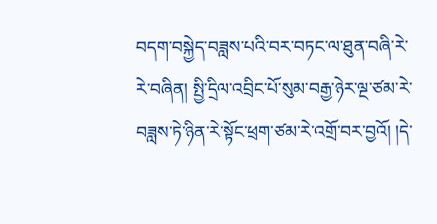བདག་བསྐྱེད་བཟླས་པའི་བར་བཏང་ལ་ཐུན་བཞི་རེ་རེ་བཞིན། སྤྱི་དྲིལ་འབྲིང་པོ་སུམ་བརྒྱ་ཉེར་ལྔ་ཙམ་རེ་བཟླས་ཏེ་ཉིན་རེ་སྟོང་ཕྲག་ཙམ་རེ་འགྲོ་བར་བྱའོ། །དེ་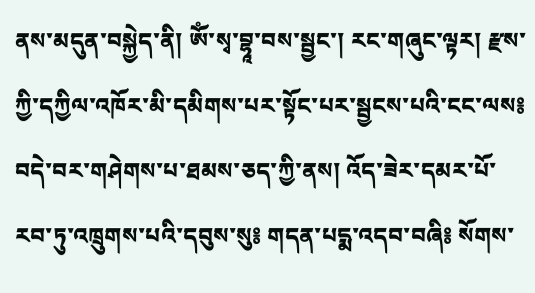ནས་མདུན་བསྐྱེད་ནི། ཨོཾ་སྭ་བྷཱ་བས་སྦྱང་། རང་གཞུང་ལྟར། རྫས་ཀྱི་དཀྱིལ་འཁོར་མི་དམིགས་པར་སྟོང་པར་སྦྱངས་པའི་ངང་ལས༔ བདེ་བར་གཤེགས་པ་ཐམས་ཅད་ཀྱི་ནས། འོད་ཟེར་དམར་པོ་རབ་ཏུ་འཁྲུགས་པའི་དབུས་སུ༔ གདན་པདྨ་འདབ་བཞི༔ སོགས་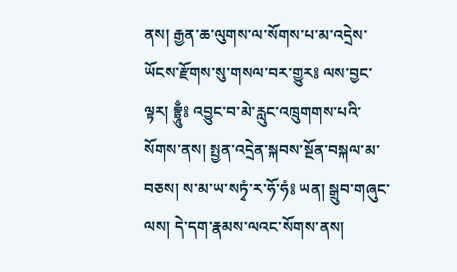ནས། རྒྱན་ཆ་ལུགས་ལ་སོགས་པ་མ་འདྲེས་ཡོངས་རྫོགས་སུ་གསལ་བར་གྱུར༔ ལས་བྱང་ལྟར། བྷྲཱུྃ༔ འབྱུང་བ་མེ་རླུང་འཁྲུགགས་པའི་སོགས་ནས། སྤྱན་འདྲེན་སྐབས་སྔོན་བསྐལ་མ་བཅས། ས་མ་ཡ་སཏྭཾ་ར་ཧོ་ཧཾ༔ ཡན། སྒྲུབ་གཞུང་ལས། དེ་དག་རྣམས་ལའང་སོགས་ནས།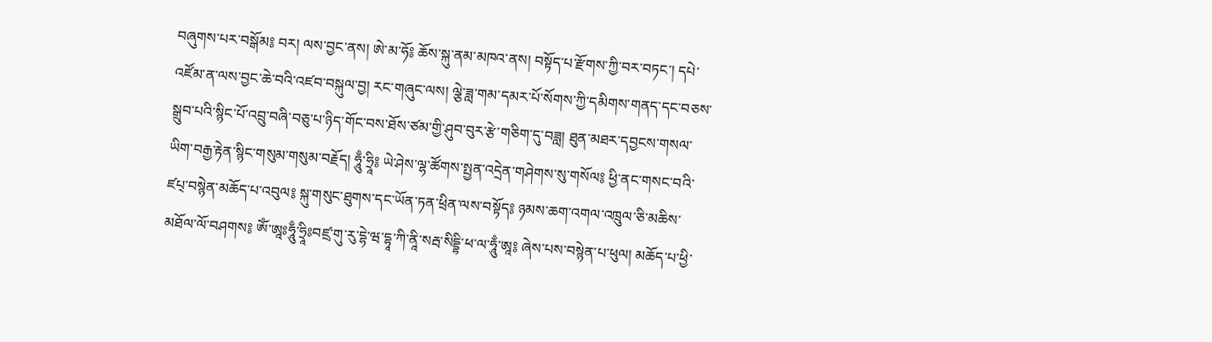བཞུགས་པར་བསྒོམ༔ བར། ལས་བྱང་ནས། ཨེ་མ་ཧོ༔ ཆོས་སྐུ་ནམ་མཁའ་ནས། བསྟོད་པ་རྫོགས་ཀྱི་བར་བཏང་། དཔེ་འཛོམ་ན་ལས་བྱང་ཆེ་བའི་འཛབ་བསྐུལ་བྱ། རང་གཞུང་ལས། ལྕེ་ཟླ་གམ་དམར་པོ་སོགས་ཀྱི་དམིགས་གནད་དང་བཅས་སྒྲུབ་པའི་སྙིང་པོ་འབྲུ་བཞི་བཅུ་པ་ཉིད་གོང་བས་ཐོས་ཙམ་གྱི་ཤུབ་བུར་རྩེ་གཅིག་དུ་བཟླ། ཐུན་མཐར་དབྱངས་གསལ་ཡིག་བརྒྱ་རྟེན་སྙིང་གསུམ་གསུམ་བརྗོད། ཧཱུྃ་ཧྲཱི༔ ཡེ་ཤེས་ལྷ་ཚོགས་སྤྱན་འདྲེན་གཤེགས་སུ་གསོལ༔ ཕྱི་ནང་གསང་བའི་ཛཔ྄་བསྙེན་མཆོད་པ་འབུལ༔ སྐུ་གསུང་ཐུགས་དང་ཡོན་ཏན་ཕྲིན་ལས་བསྟོད༔ ཉམས་ཆག་འགལ་འཁྲུལ་ཅི་མཆིས་མཐོལ་ལོ་བཤགས༔ ཨོཾ་ཨཱཿཧཱུྃ་ཧྲཱིཿབཛྲ་གུ་རུ་དྷེ་ཝ་དྷཱ་ཀི་ནཱི་སརྦ་སིདྡྷི་ཕ་ལ་ཧཱུྃ་ཨཱ༔ ཞེས་པས་བསྙེན་པ་ཕུལ། མཆོད་པ་ཕྱི་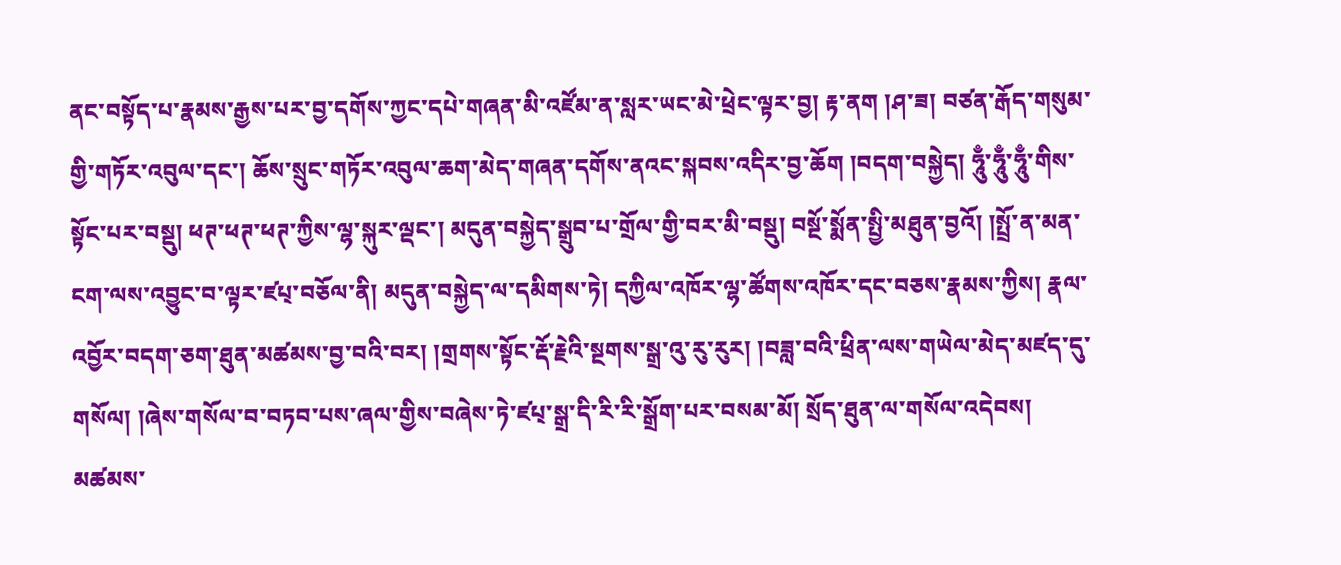ནང་བསྟོད་པ་རྣམས་རྒྱས་པར་བྱ་དགོས་ཀྱང་དཔེ་གཞན་མི་འཛོམ་ན་སླར་ཡང་མེ་ཕྲེང་ལྟར་བྱ། རྟ་ནག །ཤ་ཟ། བཙན་རྒོད་གསུམ་གྱི་གཏོར་འབུལ་དང་། ཆོས་སྲུང་གཏོར་འབུལ་ཆག་མེད་གཞན་དགོས་ནའང་སྐབས་འདིར་བྱ་ཆོག །བདག་བསྐྱེད། ཧཱུྃ་ཧཱུྃ་ཧཱུྃ་གིས་སྟོང་པར་བསྡུ། ཕཊ་ཕཊ་ཕཊ་ཀྱིས་ལྷ་སྐུར་ལྡང་། མདུན་བསྐྱེད་སྒྲུབ་པ་གྲོལ་གྱི་བར་མི་བསྡུ། བསྔོ་སྨོན་སྤྱི་མཐུན་བྱའོ། །སྤྲོ་ན་མན་ངག་ལས་འབྱུང་བ་ལྟར་ཛཔ྄་བཅོལ་ནི། མདུན་བསྐྱེད་ལ་དམིགས་ཏེ། དཀྱིལ་འཁོར་ལྷ་ཚོགས་འཁོར་དང་བཅས་རྣམས་ཀྱིས། རྣལ་འབྱོར་བདག་ཅག་ཐུན་མཚམས་བྱ་བའི་བར། །གྲགས་སྟོང་རྡོ་རྗེའི་སྔགས་སྒྲ་འུ་རུ་རུར། །བཟླ་བའི་ཕྲིན་ལས་གཡེལ་མེད་མཛད་དུ་གསོལ། །ཞེས་གསོལ་བ་བཏབ་པས་ཞལ་གྱིས་བཞེས་ཏེ་ཛཔ྄་སྒྲ་དི་རི་རི་སྒྲོག་པར་བསམ་མོ། སྲོད་ཐུན་ལ་གསོལ་འདེབས། མཚམས་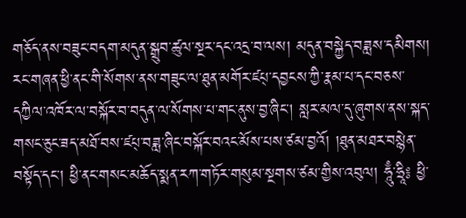གཅོད་ནས་བཟུང་བདག་མདུན་སྒྲུབ་ཚུལ་སྔར་དང་འདྲ་བ་ལས། མདུན་བསྐྱེད་བཟླས་དམིགས། རང་གཞན་ཕྱི་ནང་གི་སོགས་ནས་གཟུང་ལ་ཐུན་མགོར་ཛཔ྄་དབྱངས་ཀྱི་རྣམ་པ་དང་བཅས་དཀྱིལ་འཁོར་ལ་བསྐོར་བ་བདུན་ལ་སོགས་པ་གང་ནུས་བྱ་ཞིང་། སླར་མལ་དུ་ཞུགས་ནས་སྐད་གསང་ཅུང་ཟད་མཐོ་བས་ཛཔ྄་བཟླ་ཞིང་བསྐོར་བའང་མོས་པས་ཙམ་བྱའོ། །ཐུན་མཐར་བསྙེན་བསྟོད་དང་། ཕྱི་ནང་གསང་མཆོད་སྨན་རཀ་གཏོར་གསུམ་སྔགས་ཙམ་གྱིས་འབུལ། ཧཱུྃ་ཧྲཱི༔ ཕྱི་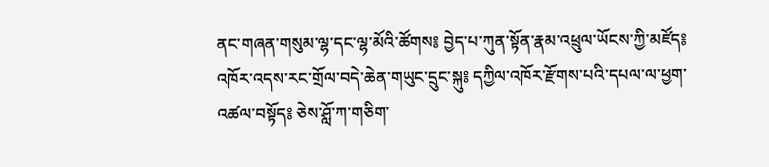ནང་གཞན་གསུམ་ལྷ་དང་ལྷ་མོའི་ཚོགས༔ བྱེད་པ་ཀུན་སྟོན་རྣམ་འཕྲུལ་ཡོངས་ཀྱི་མཛོད༔ འཁོར་འདས་རང་གྲོལ་བདེ་ཆེན་གཡུང་དྲུང་སྐུ༔ དཀྱིལ་འཁོར་རྫོགས་པའི་དཔལ་ལ་ཕྱག་འཚལ་བསྟོད༔ ཅེས་ཤློ་ཀ་གཅིག་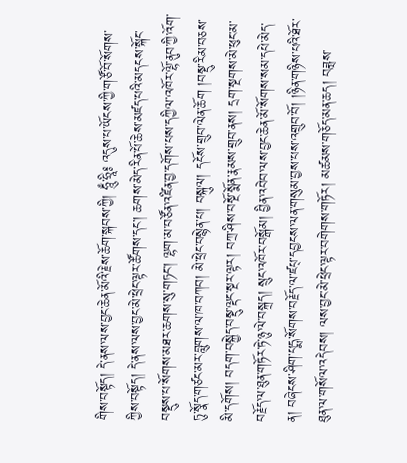གིས་བསྟོད། དེ་ནས་ལས་བྱང་ཆེན་མོའི་རྗེས་ཆོག་སྐབས་ཀྱི། ཧཱུྃ་ཧྲཱི༔ འདུས་པ་ཡོངས་ཀྱི་གཙོ་བོ་སོགས་ཀྱིས་བསྟོད། དེ་ནས་ལས་བྱང་མེ་ཕྲེང་ལྟར་ཚོགས་དང་། ཆགས་མེད་རིན་པོ་ཆེས་མཛད་པའི་མདངས་སྐོང་བསྡུས་པ་སོགས་མཐར་ཆགས་སུ་གཏང་། ལྷག་མ་བཙོན་འཛིན་བྱ་དགོས་པས་དཀྱིལ་འཁོར་ལྷོ་ནུབ་ཀྱི་འོག་ཏུ་སྣོད་གཙང་མར་བླུགས་ལ་ཁ་བཀབ། མེ་ཕྲེང་བསྙེན་པ། བསྐུལ། དངོས་གྲུབ་ལེན་ཆོག །བསྡུ་རིམ་བཅས་མི་དགོས། བདག་བསྐྱེད་བསྡུ་ལྡང་སྔར་ལྟར། བཀྲ་ཤིས་བསྔོ་སྨོན་རྣམས་གྲུབ་ནས། དྲག་སྔགས་མེ་ཕུང་མ་བརྗོད་ལ་ཐུན་གཏོར་ཏེ་ཉུ་ལེ་བསྐྲད། སྲུང་འཁོར་བསྒོམ། བྱིན་འབེབ་ལས་བྱང་ཆེན་མོ་སོགས་སམ་དཔེ་མེད་ན། བཞེངས་ཤིག་པདྨ་སོགས་བརྗོད་ལ་ཛཔ྄་དབྱངས་ལན་གསུམ་བྱས་པས་འགྲུབ་བོ། །ཉིན་གཉིས་པའི་ཐོར་ཐུན་ལ་གསོལ་འདེབས། ལས་བྱང་མེ་ཕྲེང་ལྟར་བགེགས་གཏོར། མཚམས་གཅོད་མན་ཆད། བཟླས་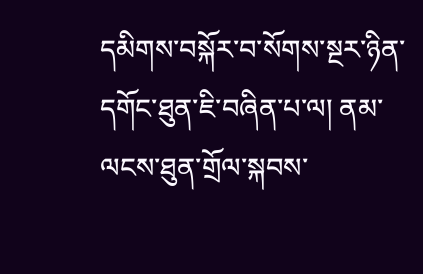དམིགས་བསྐོར་བ་སོགས་སྔར་ཉིན་དགོང་ཐུན་ཇི་བཞིན་པ་ལ། ནམ་ལངས་ཐུན་གྲོལ་སྐབས་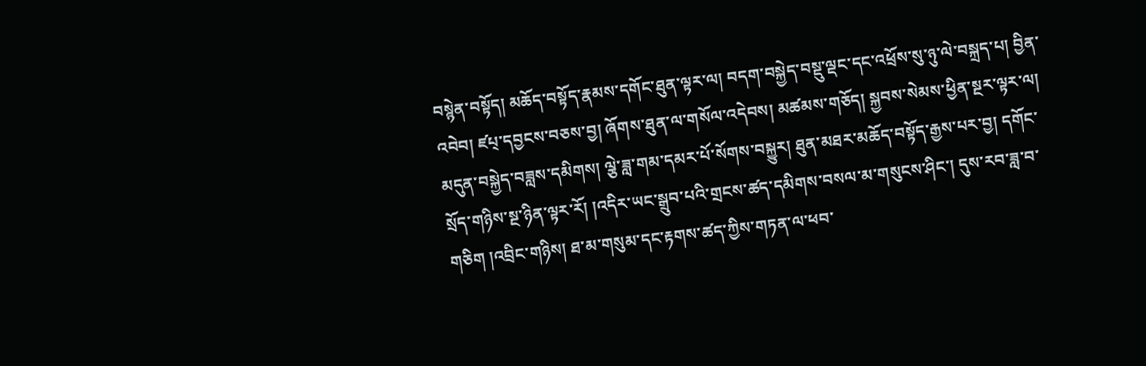བསྙེན་བསྟོད། མཆོད་བསྟོད་རྣམས་དགོང་ཐུན་ལྟར་ལ། བདག་བསྐྱེད་བསྡུ་ལྡང་དང་འཕྲོས་སུ་ཉུ་ལེ་བསྐྲད་པ། བྱིན་འབེབ། ཛཔ྄་དབྱངས་བཅས་བྱ། ཞོགས་ཐུན་ལ་གསོལ་འདེབས། མཚམས་གཅོད། སྐྱབས་སེམས་ཕྱིན་སྔར་ལྟར་ལ། མདུན་བསྐྱེད་བཟླས་དམིགས། ལྕེ་ཟླ་གམ་དམར་པོ་སོགས་བསྐྱུར། ཐུན་མཐར་མཆོད་བསྟོད་རྒྱས་པར་བྱ། དགོང་སྲོད་གཉིས་སྔ་ཉིན་ལྟར་རོ། །འདིར་ཡང་སྒྲུབ་པའི་གྲངས་ཚད་དམིགས་བསལ་མ་གསུངས་ཤིང་། དུས་རབ་ཟླ་བ་གཅིག །འབྲིང་གཉིས། ཐ་མ་གསུམ་དང་རྟགས་ཚད་ཀྱིས་གཏན་ལ་ཕབ་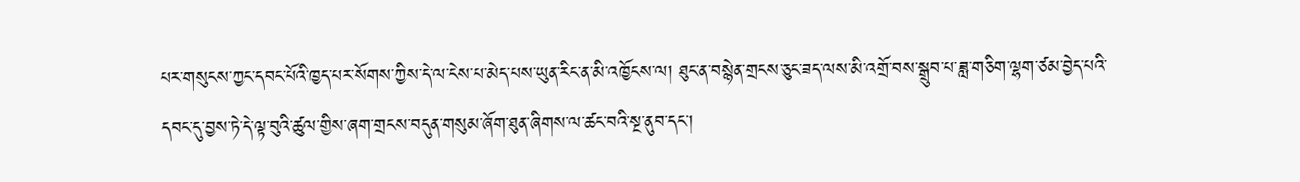པར་གསུངས་ཀྱང་དབང་པོའི་ཁྱད་པར་སོགས་ཀྱིས་དེ་ལ་ངེས་པ་མེད་པས་ཡུན་རིང་ན་མི་འཁྱོངས་ལ། ཐུང་ན་བསྙེན་གྲངས་ཅུང་ཟད་ལས་མི་འགྲོ་བས་སྒྲུབ་པ་ཟླ་གཅིག་ལྷག་ཙམ་བྱེད་པའི་དབང་དུ་བྱས་ཏེ་དེ་ལྟ་བུའི་ཚུལ་གྱིས་ཞག་གྲངས་བདུན་གསུམ་ཞོག་ཐུན་ཞིགས་ལ་ཚང་བའི་སྔ་ནུབ་དང་།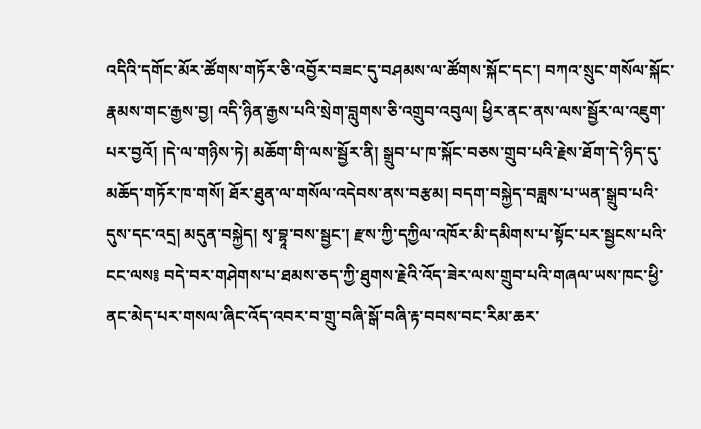འདིའི་དགོང་མོར་ཚོགས་གཏོར་ཅི་འབྱོར་བཟང་དུ་བཤམས་ལ་ཚོགས་སྐོང་དང་། བཀའ་སྲུང་གསོལ་སྐོང་རྣམས་གང་རྒྱས་བྱ། འདི་ཉིན་རྒྱས་པའི་སྲེག་བླུགས་ཅི་འགྲུབ་འབུལ། ཕྱིར་ནང་ནས་ལས་སྦྱོར་ལ་འཇུག་པར་བྱའོ། །དེ་ལ་གཉིས་ཏེ། མཆོག་གི་ལས་སྦྱོར་ནི། སྒྲུབ་པ་ཁ་སྐོང་བཅས་གྲུབ་པའི་རྗེས་ཐོག་དེ་ཉིད་དུ་མཆོད་གཏོར་ཁ་གསོ། ཐོར་ཐུན་ལ་གསོལ་འདེབས་ནས་བརྩམ། བདག་བསྐྱེད་བཟླས་པ་ཡན་སྒྲུབ་པའི་དུས་དང་འདྲ། མདུན་བསྐྱེད། སྭ་བྷཱ་བས་སྦྱང་། རྫས་ཀྱི་དཀྱིལ་འཁོར་མི་དམིགས་པ་སྟོང་པར་སྦྱངས་པའི་ངང་ལས༔ བདེ་བར་གཤེགས་པ་ཐམས་ཅད་ཀྱི་ཐུགས་རྗེའི་འོད་ཟེར་ལས་གྲུབ་པའི་གཞལ་ཡས་ཁང་ཕྱི་ནང་མེད་པར་གསལ་ཞིང་འོད་འབར་བ་གྲུ་བཞི་སྒོ་བཞི་རྟ་བབས་བང་རིམ་ཆར་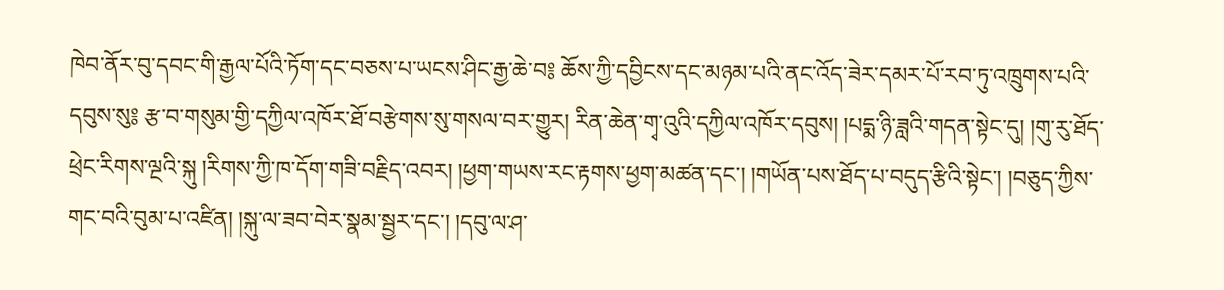ཁེབ་ནོར་བུ་དབང་གི་རྒྱལ་པོའི་ཏོག་དང་བཅས་པ་ཡངས་ཤིང་རྒྱ་ཆེ་བ༔ ཆོས་ཀྱི་དབྱིངས་དང་མཉམ་པའི་ནང་འོད་ཟེར་དམར་པོ་རབ་ཏུ་འཁྲུགས་པའི་དབུས་སུ༔ རྩ་བ་གསུམ་གྱི་དཀྱིལ་འཁོར་ཐོ་བརྩེགས་སུ་གསལ་བར་གྱུར། རིན་ཆེན་གྭ་འུའི་དཀྱིལ་འཁོར་དབུས། །པདྨ་ཉི་ཟླའི་གདན་སྟེང་དུ། །གུ་རུ་ཐོད་ཕྲེང་རིགས་ལྔའི་སྐུ །རིགས་ཀྱི་ཁ་དོག་གཟི་བརྗིད་འབར། །ཕྱག་གཡས་རང་རྟགས་ཕྱག་མཚན་དང་། །གཡོན་པས་ཐོད་པ་བདུད་རྩིའི་སྟེང་། །བཅུད་ཀྱིས་གང་བའི་བུམ་པ་འཛིན། །སྐུ་ལ་ཟབ་བེར་སྣམ་སྦྱར་དང་། །དབུ་ལ་ཤ་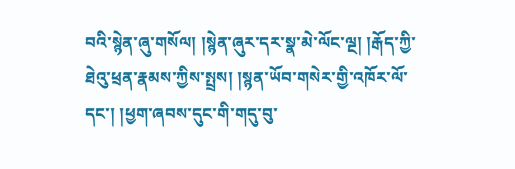བའི་སྙེན་ཞུ་གསོལ། །སྙེན་ཞུར་དར་སྣ་མེ་ལོང་ལྔ། །རྒོད་ཀྱི་ཐེའུ་ཕྲན་རྣམས་ཀྱིས་སྤྲས། །སྙན་ཡོབ་གསེར་གྱི་འཁོར་ལོ་དང་། །ཕྱག་ཞབས་དུང་གི་གདུ་བུ་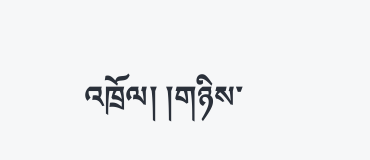འཁྲོལ། །གཉིས་